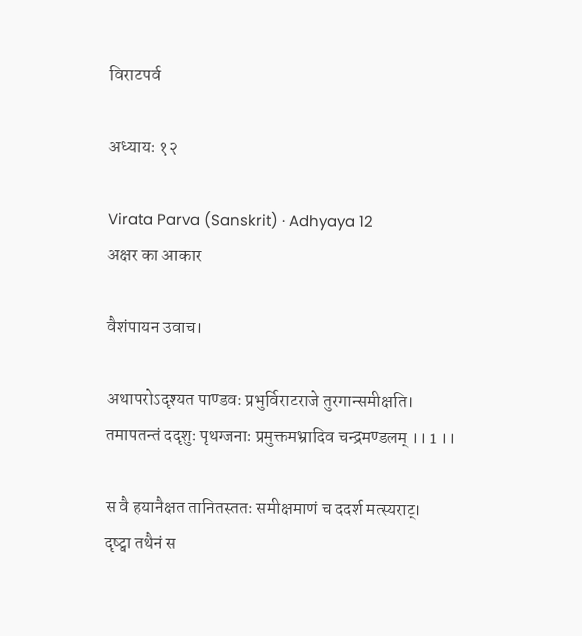विराटपर्व

अध्यायः १२

Virata Parva (Sanskrit) · Adhyaya 12
अक्षर का आकार

वैशंपायन उवाच।

अथापरोऽदृश्यत पाण्डवः प्रभुर्विराटराजे तुरगान्समीक्षति।
तमापतन्तं ददृशुः पृथग्जनाः प्रमुक्तमभ्रादिव चन्द्रमण्डलम् ।। 1 ।।

स वै हयानैक्षत तानितस्ततः समीक्षमाणं च ददर्श मत्स्यराट्।
दृष्ट्वा तथैनं स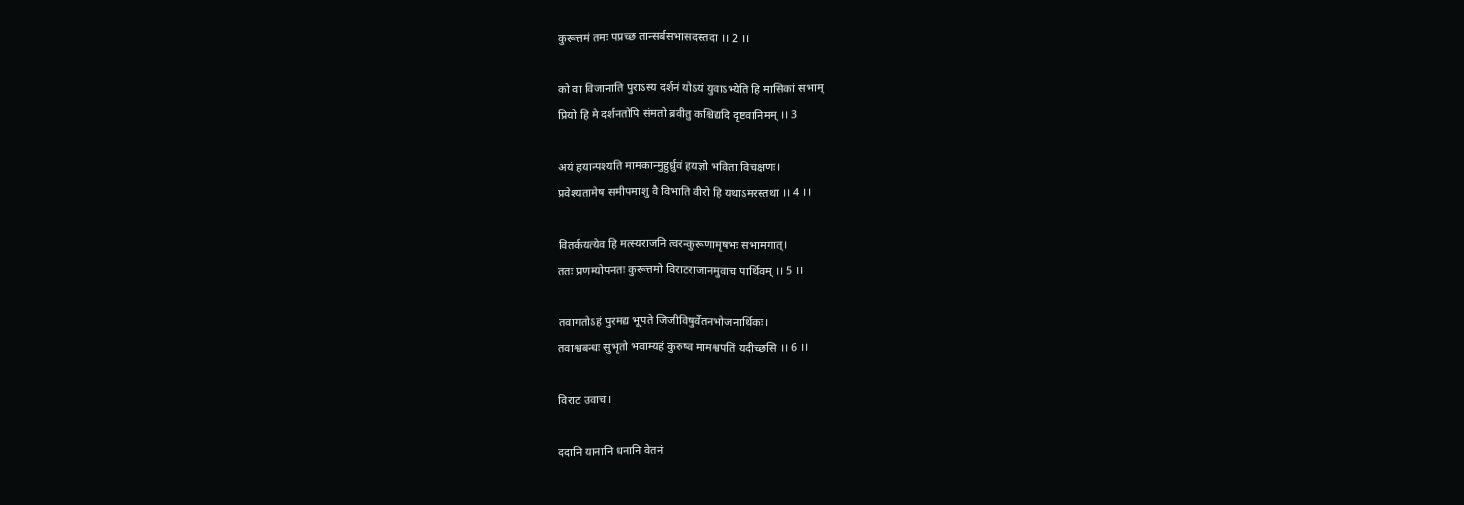कुरूत्तमं तमः पप्रच्छ तान्सर्बसभासदस्तदा ।। 2 ।।

को वा विजानाति पुराऽस्य दर्शनं योऽयं युवाऽभ्येति हि मासिकां सभाम्
प्रियो हि मे दर्शनतोपि संमतो ब्रवीतु कश्चिद्यदि दृष्टवानिमम् ।। 3

अयं हयान्पश्यति मामकान्मुहुर्ध्रुवं हयज्ञो भविता विचक्षणः।
प्रवेश्यतामेष समीपमाशु वै विभाति वीरो हि यथाऽमरस्तथा ।। 4 ।।

वितर्कयत्येव हि मत्स्यराजनि त्वरन्कुरूणामृषभः सभामगात्।
ततः प्रणम्योपनतः कुरूत्तमो विराटराजानमुवाच पार्थिवम् ।। 5 ।।

तवागतोऽहं पुरमद्य भूपते जिजीविषुर्वेतनभोजनार्थिकः।
तवाश्वबन्धः सुभृतो भवाम्यहं कुरुष्व मामश्वपतिं यदीच्छसि ।। 6 ।।

विराट उवाच।

ददानि यानानि धनानि वेतनं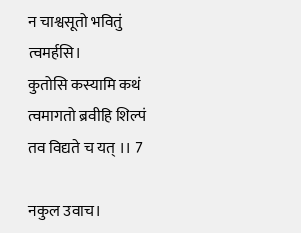न चाश्वसूतो भवितुं त्वमर्हसि।
कुतोसि कस्यामि कथं त्वमागतो ब्रवीहि शिल्पं तव विद्यते च यत् ।। 7

नकुल उवाच।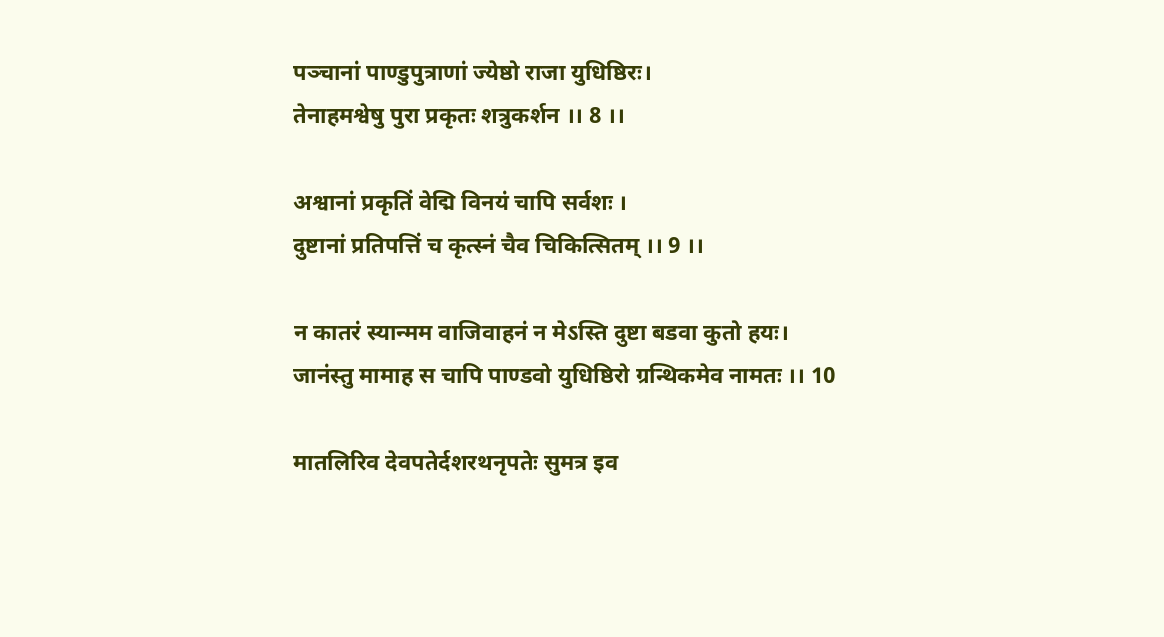पञ्चानां पाण्डुपुत्राणां ज्येष्ठो राजा युधिष्ठिरः।
तेनाहमश्वेषु पुरा प्रकृतः शत्रुकर्शन ।। 8 ।।

अश्वानां प्रकृतिं वेद्मि विनयं चापि सर्वशः ।
दुष्टानां प्रतिपत्तिं च कृत्स्नं चैव चिकित्सितम् ।। 9 ।।

न कातरं स्यान्मम वाजिवाहनं न मेऽस्ति दुष्टा बडवा कुतो हयः।
जानंस्तु मामाह स चापि पाण्डवो युधिष्ठिरो ग्रन्थिकमेव नामतः ।। 10

मातलिरिव देवपतेर्दशरथनृपतेः सुमत्र इव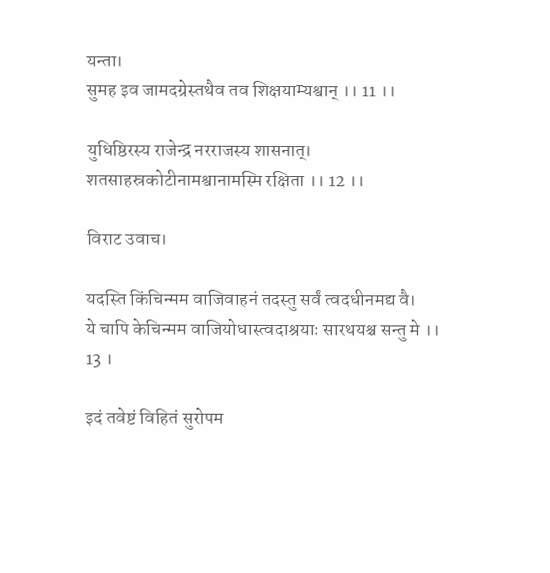यन्ता।
सुमह इव जामदग्रेस्तथैव तव शिक्षयाम्यश्वान् ।। 11 ।।

युधिष्ठिरस्य राजेन्द्र नरराजस्य शासनात्।
शतसाहस्रकोटीनामश्वानामस्मि रक्षिता ।। 12 ।।

विराट उवाच।

यदस्ति किंचिन्मम वाजिवाहनं तदस्तु सर्वं त्वदधीनमद्य वै।
ये चापि केचिन्मम वाजियोधास्त्वदाश्रयाः सारथयश्च सन्तु मे ।। 13 ।

इदं तवेष्टं विहितं सुरोपम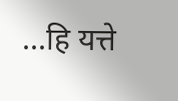...हि यत्ते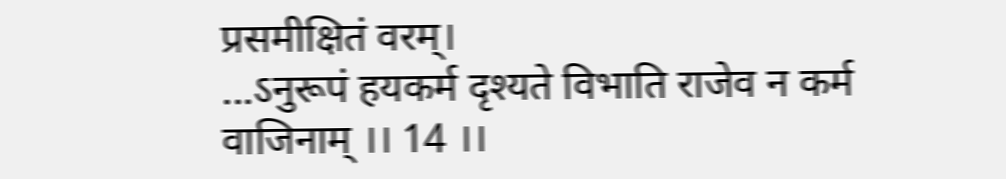प्रसमीक्षितं वरम्।
...ऽनुरूपं हयकर्म दृश्यते विभाति राजेव न कर्म वाजिनाम् ।। 14 ।।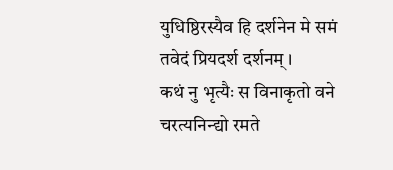युधिष्ठिरस्यैव हि दर्शनेन मे समं तवेदं प्रियदर्श दर्शनम् ।
कथं नु भृत्यैः स विनाकृतो वने चरत्यनिन्द्यो रमते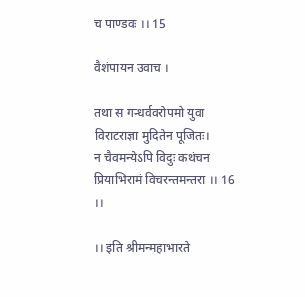च पाण्डवः ।। 15

वैशंपायन उवाच ।

तथा स गन्धर्ववरोपमो युवा विराटराज्ञा मुदितेन पूजितः।
न चैवमन्येऽपि विदुः कथंचन प्रियाभिरामं विचरन्तमन्तरा ।। 16 ।।

।। इति श्रीमन्महाभारते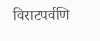विराटपर्वणि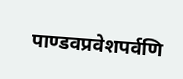पाण्डवप्रवेशपर्वणि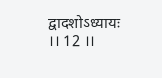द्वादशोऽध्यायः ।। 12 ।।